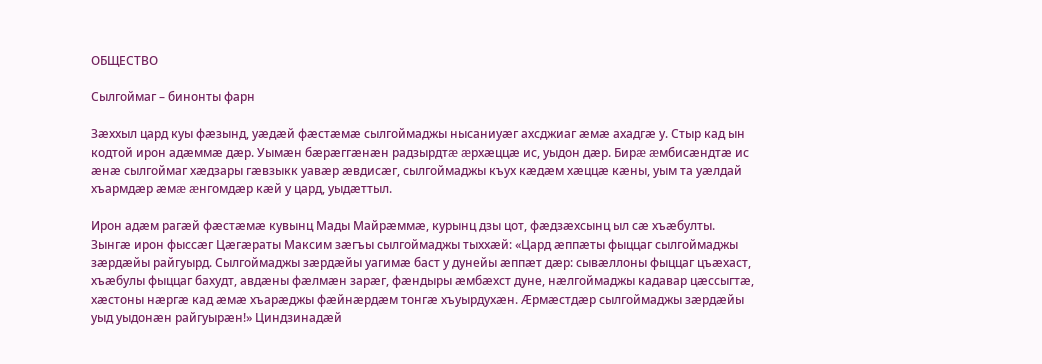ОБЩЕСТВО

Сылгоймаг – бинонты фарн

Зæххыл цард куы фæзынд, уæдæй фæстæмæ сылгоймаджы нысаниуæг ахсджиаг æмæ ахадгæ у. Стыр кад ын кодтой ирон адæммæ дæр. Уымæн бæрæггæнæн радзырдтæ æрхæццæ ис, уыдон дæр. Бирæ æмбисæндтæ ис æнæ сылгоймаг хæдзары гæвзыкк уавæр æвдисæг, сылгоймаджы къух кæдæм хæццæ кæны, уым та уæлдай хъармдæр æмæ æнгомдæр кæй у цард, уыдæттыл.

Ирон адæм рагæй фæстæмæ кувынц Мады Майрæммæ, курынц дзы цот, фæдзæхсынц ыл сæ хъæбулты. Зынгæ ирон фыссæг Цæгæраты Максим зæгъы сылгоймаджы тыххæй: «Цард æппæты фыццаг сылгоймаджы зæрдæйы райгуырд. Сылгоймаджы зæрдæйы уагимæ баст у дунейы æппæт дæр: сывæллоны фыццаг цъæхаст, хъæбулы фыццаг бахудт, авдæны фæлмæн зарæг, фæндыры æмбæхст дуне, нæлгоймаджы кадавар цæссыгтæ, хæстоны нæргæ кад æмæ хъарæджы фæйнæрдæм тонгæ хъуырдухæн. Æрмæстдæр сылгоймаджы зæрдæйы уыд уыдонæн райгуырæн!» Циндзинадæй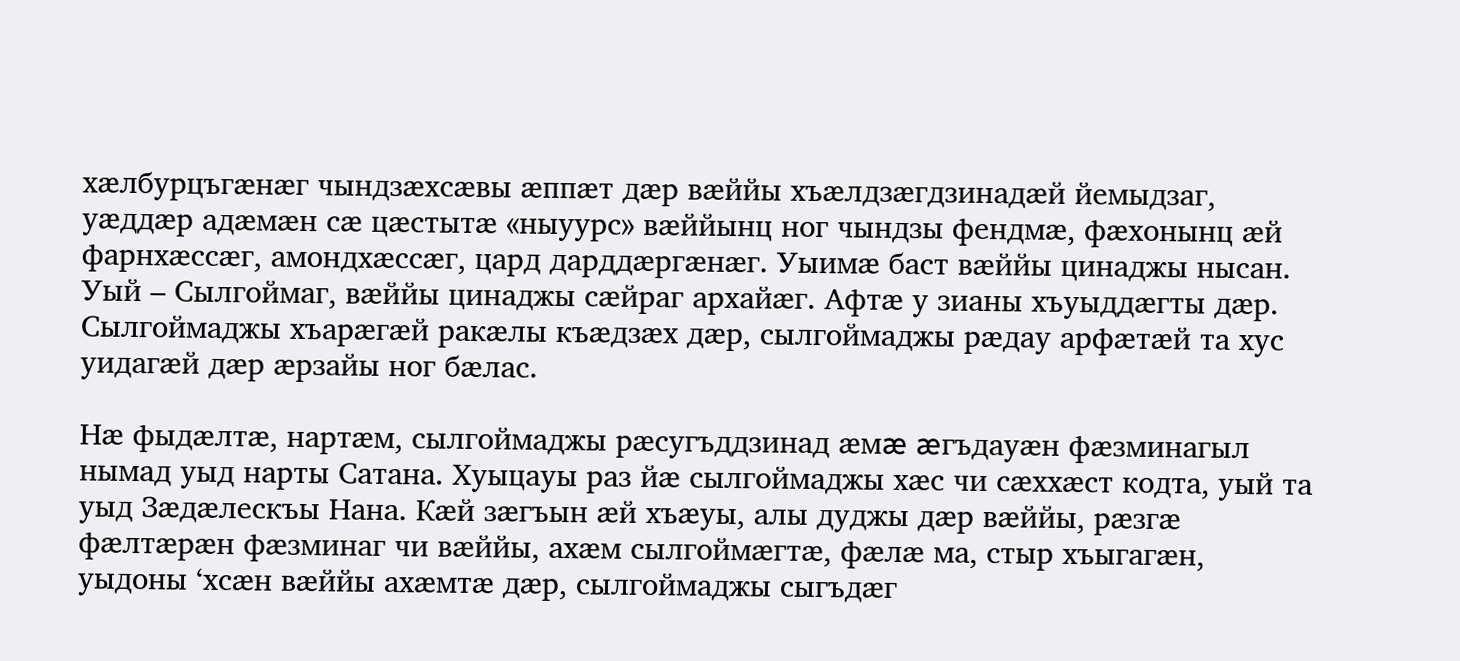хæлбурцъгæнæг чындзæхсæвы æппæт дæр вæййы хъæлдзæгдзинадæй йемыдзаг, уæддæр адæмæн сæ цæстытæ «ныуурс» вæййынц ног чындзы фендмæ, фæхонынц æй фарнхæссæг, амондхæссæг, цард дарддæргæнæг. Уыимæ баст вæййы цинаджы нысан. Уый – Сылгоймаг, вæййы цинаджы сæйраг архайæг. Афтæ у зианы хъуыддæгты дæр. Сылгоймаджы хъарæгæй ракæлы къæдзæх дæр, сылгоймаджы рæдау арфæтæй та хус уидагæй дæр æрзайы ног бæлас.

Нæ фыдæлтæ, нартæм, сылгоймаджы рæсугъддзинад æмæ æгъдауæн фæзминагыл нымад уыд нарты Сатана. Хуыцауы раз йæ сылгоймаджы хæс чи сæххæст кодта, уый та уыд Зæдæлескъы Нана. Кæй зæгъын æй хъæуы, алы дуджы дæр вæййы, рæзгæ фæлтæрæн фæзминаг чи вæййы, ахæм сылгоймæгтæ, фæлæ ма, стыр хъыгагæн, уыдоны ‘хсæн вæййы ахæмтæ дæр, сылгоймаджы сыгъдæг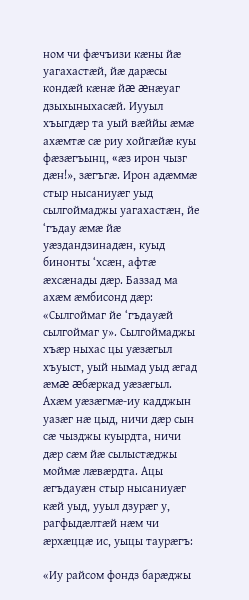ном чи фæчъизи кæны йæ уагахастæй, йæ дарæсы кондæй кæнæ йæ æнæуаг дзыхыныхасæй. Иууыл хъыгдæр та уый вæййы æмæ ахæмтæ сæ риу хойгæйæ куы фæзæгъынц, «æз ирон чызг дæн!», зæгъгæ. Ирон адæммæ стыр нысаниуæг уыд сылгоймаджы уагахастæн, йе ‘гъдау æмæ йæ уæздандзинадæн, куыд бинонты ‘хсæн, афтæ æхсæнады дæр. Баззад ма ахæм æмбисонд дæр: «Сылгоймаг йе ‘гъдауæй сылгоймаг у». Сылгоймаджы хъæр ныхас цы уæзæгыл хъуыст, уый нымад уыд æгад æмæ æбæркад уæзæгыл. Ахæм уæзæгмæ-иу кадджын уазæг нæ цыд, ничи дæр сын сæ чызджы куырдта, ничи дæр сæм йæ сылыстæджы моймæ лæвæрдта. Ацы æгъдауæн стыр нысаниуæг кæй уыд, ууыл дзурæг у, рагфыдæлтæй нæм чи æрхæццæ ис, уыцы таурæгъ:

«Иу райсом фондз барæджы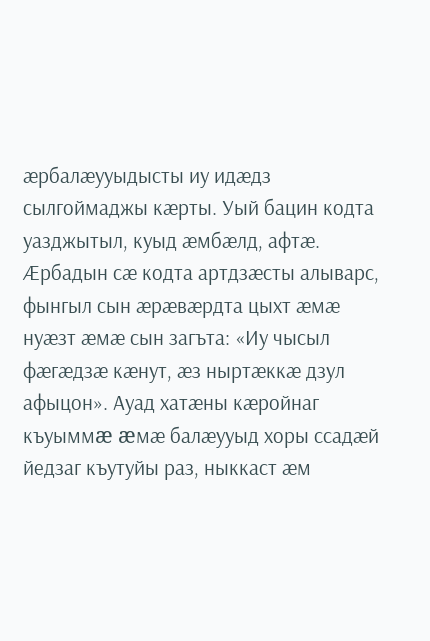æрбалæууыдысты иу идæдз сылгоймаджы кæрты. Уый бацин кодта уазджытыл, куыд æмбæлд, афтæ. Æрбадын сæ кодта артдзæсты алыварс, фынгыл сын æрæвæрдта цыхт æмæ нуæзт æмæ сын загъта: «Иу чысыл фæгæдзæ кæнут, æз ныртæккæ дзул афыцон». Ауад хатæны кæройнаг къуыммæ æмæ балæууыд хоры ссадæй йедзаг къутуйы раз, ныккаст æм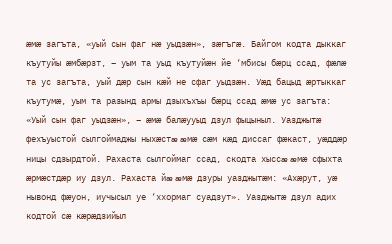æмæ загъта, «уый сын фаг нæ уыдзæн», зæгъгæ. Байгом кодта дыккаг къутуйы æмбæрзт, – уым та уыд къутуйæн йе ‘мбисы бæрц ссад, фæлæ та ус загъта, уый дæр сын кæй не сфаг уыдзæн. Уæд бацыд æртыккаг къутумæ, уым та разынд армы дзыхъхъы бæрц ссад æмæ ус загъта: «Уый сын фаг уыдзæн», – æмæ балæууыд дзул фыцыныл. Уазджытæ фехъуыстой сылгоймаджы ныхæстæ æмæ сæм кæд диссаг фæкаст, уæддæр ницы сдзырдтой. Рахаста сылгоймаг ссад, скодта хыссæ æмæ сфыхта æрмæстдæр иу дзул. Рахаста йæ æмæ дзуры уазджытæм: «Ахæрут, уæ нывонд фæуон, иучысыл уе ‘ххормаг суадзут». Уазджытæ дзул адих кодтой сæ кæрæдзийыл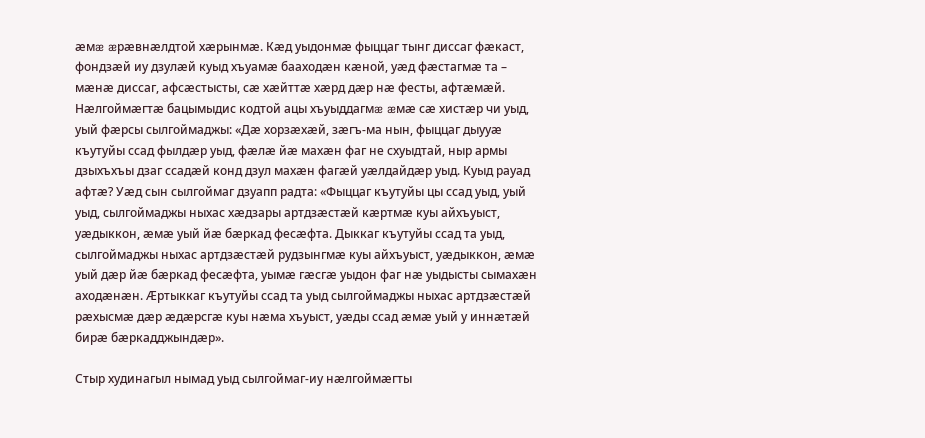æмæ æрæвнæлдтой хæрынмæ. Кæд уыдонмæ фыццаг тынг диссаг фæкаст, фондзæй иу дзулæй куыд хъуамæ бааходæн кæной, уæд фæстагмæ та – мæнæ диссаг, афсæстысты, сæ хæйттæ хæрд дæр нæ фесты, афтæмæй. Нæлгоймæгтæ бацымыдис кодтой ацы хъуыддагмæ æмæ сæ хистæр чи уыд, уый фæрсы сылгоймаджы: «Дæ хорзæхæй, зæгъ-ма нын, фыццаг дыууæ къутуйы ссад фылдæр уыд, фæлæ йæ махæн фаг не схуыдтай, ныр армы дзыхъхъы дзаг ссадæй конд дзул махæн фагæй уæлдайдæр уыд. Куыд рауад афтæ? Уæд сын сылгоймаг дзуапп радта: «Фыццаг къутуйы цы ссад уыд, уый уыд, сылгоймаджы ныхас хæдзары артдзæстæй кæртмæ куы айхъуыст, уæдыккон, æмæ уый йæ бæркад фесæфта. Дыккаг къутуйы ссад та уыд, сылгоймаджы ныхас артдзæстæй рудзынгмæ куы айхъуыст, уæдыккон, æмæ уый дæр йæ бæркад фесæфта, уымæ гæсгæ уыдон фаг нæ уыдысты сымахæн аходæнæн. Æртыккаг къутуйы ссад та уыд сылгоймаджы ныхас артдзæстæй рæхысмæ дæр æдæрсгæ куы нæма хъуыст, уæды ссад æмæ уый у иннæтæй бирæ бæркадджындæр».

Стыр худинагыл нымад уыд сылгоймаг-иу нæлгоймæгты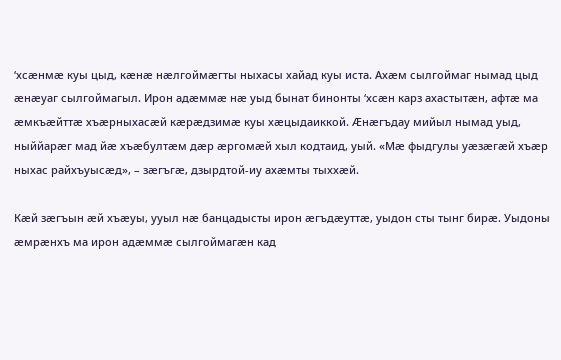‘хсæнмæ куы цыд, кæнæ нæлгоймæгты ныхасы хайад куы иста. Ахæм сылгоймаг нымад цыд æнæуаг сылгоймагыл. Ирон адæммæ нæ уыд бынат бинонты ‘хсæн карз ахастытæн, афтæ ма æмкъæйттæ хъæрныхасæй кæрæдзимæ куы хæцыдаиккой. Æнæгъдау мийыл нымад уыд, ныййарæг мад йæ хъæбултæм дæр æргомæй хыл кодтаид, уый. «Мæ фыдгулы уæзæгæй хъæр ныхас райхъуысæд», – зæгъгæ, дзырдтой-иу ахæмты тыххæй.

Кæй зæгъын æй хъæуы, ууыл нæ банцадысты ирон æгъдæуттæ, уыдон сты тынг бирæ. Уыдоны æмрæнхъ ма ирон адæммæ сылгоймагæн кад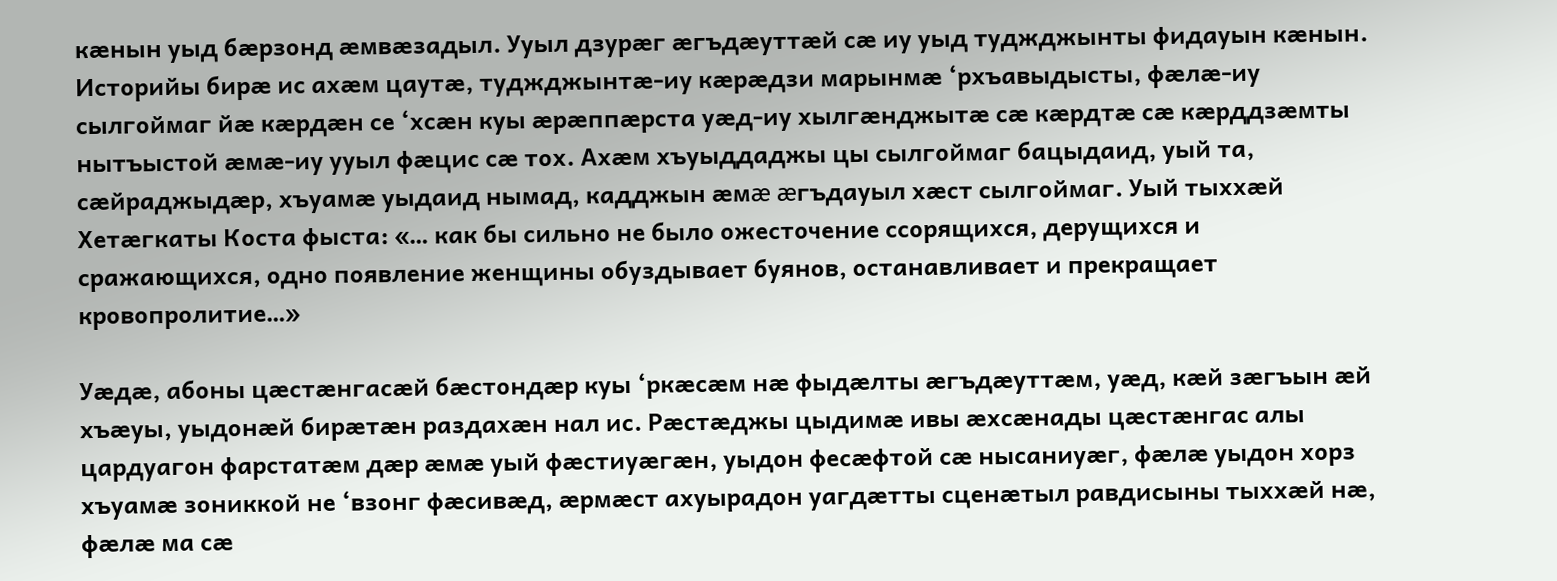кæнын уыд бæрзонд æмвæзадыл. Ууыл дзурæг æгъдæуттæй сæ иу уыд туджджынты фидауын кæнын. Историйы бирæ ис ахæм цаутæ, туджджынтæ-иу кæрæдзи марынмæ ‘рхъавыдысты, фæлæ-иу сылгоймаг йæ кæрдæн се ‘хсæн куы æрæппæрста уæд-иу хылгæнджытæ сæ кæрдтæ сæ кæрддзæмты нытъыстой æмæ-иу ууыл фæцис сæ тох. Ахæм хъуыддаджы цы сылгоймаг бацыдаид, уый та, сæйраджыдæр, хъуамæ уыдаид нымад, кадджын æмæ æгъдауыл хæст сылгоймаг. Уый тыххæй Хетæгкаты Коста фыста: «… как бы сильно не было ожесточение ссорящихся, дерущихся и сражающихся, одно появление женщины обуздывает буянов, останавливает и прекращает кровопролитие…»

Уæдæ, абоны цæстæнгасæй бæстондæр куы ‘ркæсæм нæ фыдæлты æгъдæуттæм, уæд, кæй зæгъын æй хъæуы, уыдонæй бирæтæн раздахæн нал ис. Рæстæджы цыдимæ ивы æхсæнады цæстæнгас алы цардуагон фарстатæм дæр æмæ уый фæстиуæгæн, уыдон фесæфтой сæ нысаниуæг, фæлæ уыдон хорз хъуамæ зониккой не ‘взонг фæсивæд, æрмæст ахуырадон уагдæтты сценæтыл равдисыны тыххæй нæ, фæлæ ма сæ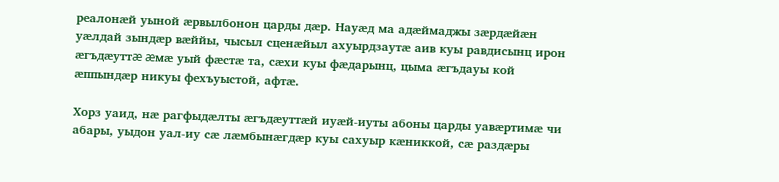реалонæй уыной æрвылбонон царды дæр. Науæд ма адæймаджы зæрдæйæн уæлдай зындæр вæййы, чысыл сценæйыл ахуырдзаутæ аив куы равдисынц ирон æгъдæуттæ æмæ уый фæстæ та, сæхи куы фæдарынц, цыма æгъдауы кой æппындæр никуы фехъуыстой, афтæ.

Хорз уаид, нæ рагфыдæлты æгъдæуттæй иуæй-иуты абоны царды уавæртимæ чи абары, уыдон уал-иу сæ лæмбынæгдæр куы сахуыр кæниккой, сæ раздæры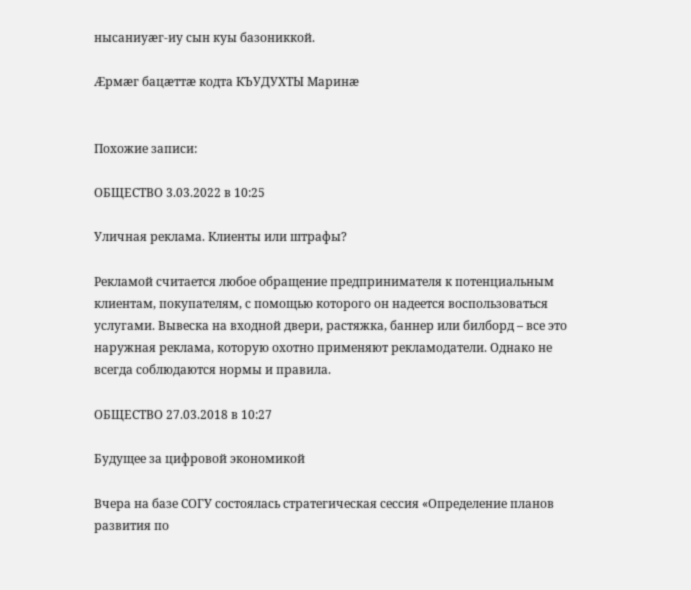нысаниуæг-иу сын куы базониккой.

Æрмæг бацæттæ кодта КЪУДУХТЫ Маринæ


Похожие записи:

ОБЩЕСТВО 3.03.2022 в 10:25

Уличная реклама. Клиенты или штрафы?

Рекламой считается любое обращение предпринимателя к потенциальным клиентам, покупателям, с помощью которого он надеется воспользоваться услугами. Вывеска на входной двери, растяжка, баннер или билборд – все это наружная реклама, которую охотно применяют рекламодатели. Однако не всегда соблюдаются нормы и правила.

ОБЩЕСТВО 27.03.2018 в 10:27

Будущее за цифровой экономикой

Вчера на базе СОГУ состоялась стратегическая сессия «Определение планов развития по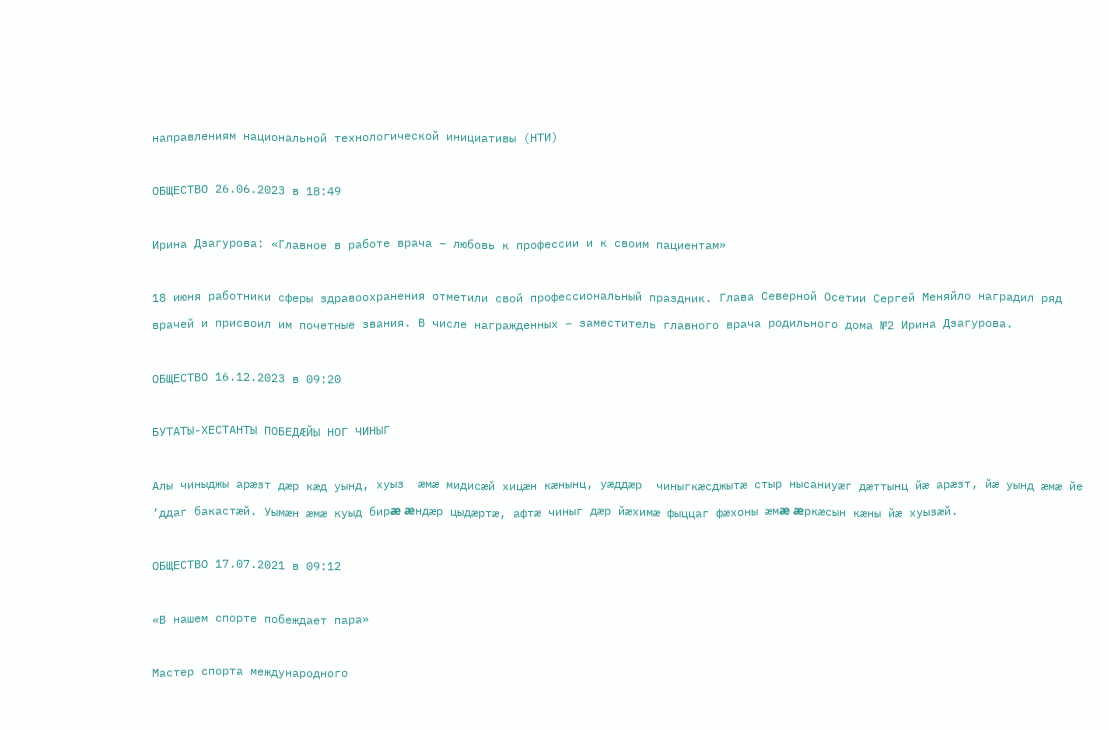направлениям национальной технологической инициативы (НТИ)

ОБЩЕСТВО 26.06.2023 в 18:49

Ирина Дзагурова: «Главное в работе врача – любовь к профессии и к своим пациентам»

18 июня работники сферы здравоохранения отметили свой профессиональный праздник. Глава Северной Осетии Сергей Меняйло наградил ряд врачей и присвоил им почетные звания. В числе награжденных – заместитель главного врача родильного дома №2 Ирина Дзагурова.

ОБЩЕСТВО 16.12.2023 в 09:20

БУТАТЫ-ХЕСТАНТЫ ПОБЕДÆЙЫ НОГ ЧИНЫГ

Алы чиныджы арæзт дæр кæд уынд, хуыз  æмæ мидисæй хицæн кæнынц, уæддæр  чиныгкæсджытæ стыр нысаниуæг дæттынц йæ арæзт, йӕ уынд æмæ йе ‘ддаг бакастæй. Уымæн æмæ куыд бирæ æндæр цыдæртæ, афтæ чиныг дæр йæхимæ фыццаг фæхоны æмæ æркæсын кæны йæ хуызæй.

ОБЩЕСТВО 17.07.2021 в 09:12

«В нашем спорте побеждает пара»

Мастер спорта международного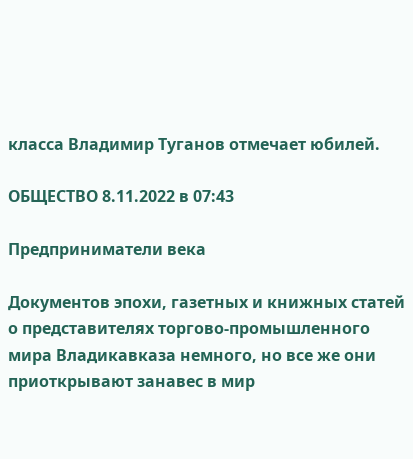класса Владимир Туганов отмечает юбилей.

ОБЩЕСТВО 8.11.2022 в 07:43

Предприниматели века

Документов эпохи, газетных и книжных статей о представителях торгово-промышленного мира Владикавказа немного, но все же они приоткрывают занавес в мир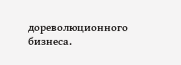дореволюционного бизнеса.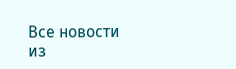Все новости из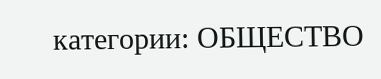категории: ОБЩЕСТВО